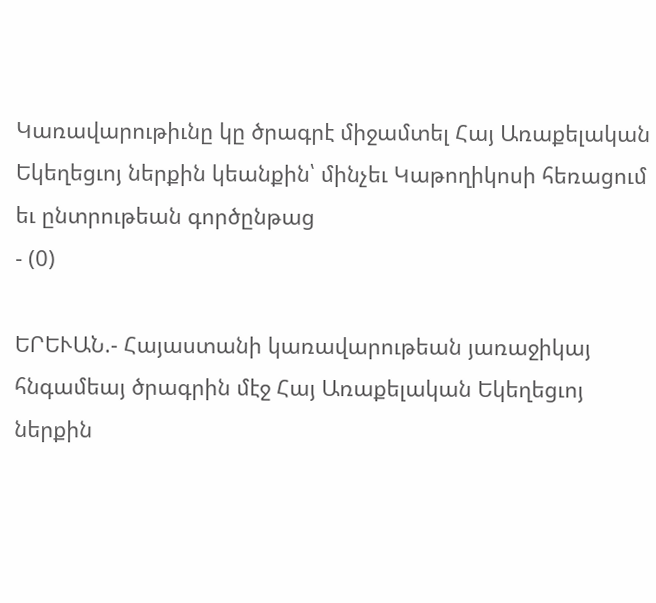Կառավարութիւնը կը ծրագրէ միջամտել Հայ Առաքելական Եկեղեցւոյ ներքին կեանքին՝ մինչեւ Կաթողիկոսի հեռացում եւ ընտրութեան գործընթաց
- (0)

ԵՐԵՒԱՆ.- Հայաստանի կառավարութեան յառաջիկայ հնգամեայ ծրագրին մէջ Հայ Առաքելական Եկեղեցւոյ ներքին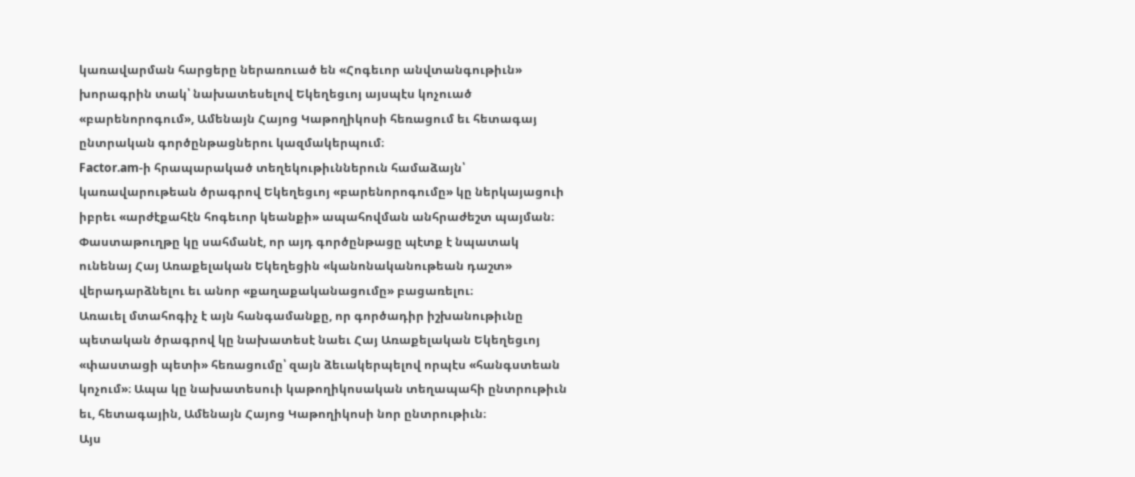կառավարման հարցերը ներառուած են «Հոգեւոր անվտանգութիւն» խորագրին տակ՝ նախատեսելով Եկեղեցւոյ այսպէս կոչուած «բարենորոգում», Ամենայն Հայոց Կաթողիկոսի հեռացում եւ հետագայ ընտրական գործընթացներու կազմակերպում։
Factor.am-ի հրապարակած տեղեկութիւններուն համաձայն՝ կառավարութեան ծրագրով Եկեղեցւոյ «բարենորոգումը» կը ներկայացուի իբրեւ «արժէքահէն հոգեւոր կեանքի» ապահովման անհրաժեշտ պայման։ Փաստաթուղթը կը սահմանէ, որ այդ գործընթացը պէտք է նպատակ ունենայ Հայ Առաքելական Եկեղեցին «կանոնականութեան դաշտ» վերադարձնելու եւ անոր «քաղաքականացումը» բացառելու։
Առաւել մտահոգիչ է այն հանգամանքը, որ գործադիր իշխանութիւնը պետական ծրագրով կը նախատեսէ նաեւ Հայ Առաքելական Եկեղեցւոյ «փաստացի պետի» հեռացումը՝ զայն ձեւակերպելով որպէս «հանգստեան կոչում»։ Ապա կը նախատեսուի կաթողիկոսական տեղապահի ընտրութիւն եւ, հետագային, Ամենայն Հայոց Կաթողիկոսի նոր ընտրութիւն։
Այս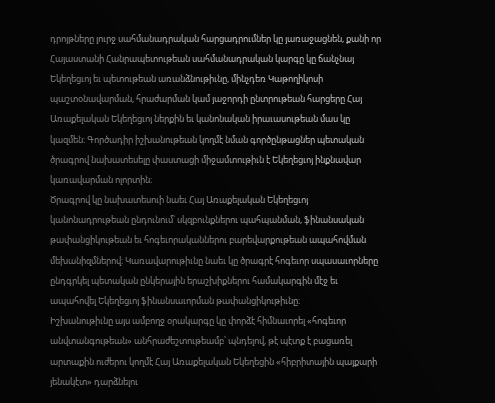դրոյթները լուրջ սահմանադրական հարցադրումներ կը յառաջացնեն, քանի որ Հայաստանի Հանրապետութեան սահմանադրական կարգը կը ճանչնայ Եկեղեցւոյ եւ պետութեան առանձնութիւնը, մինչդեռ Կաթողիկոսի պաշտօնավարման, հրաժարման կամ յաջորդի ընտրութեան հարցերը Հայ Առաքելական Եկեղեցւոյ ներքին եւ կանոնական իրաւասութեան մաս կը կազմեն։ Գործադիր իշխանութեան կողմէ նման գործընթացներ պետական ծրագրով նախատեսելը փաստացի միջամտութիւն է Եկեղեցւոյ ինքնավար կառավարման ոլորտին։
Ծրագրով կը նախատեսուի նաեւ Հայ Առաքելական Եկեղեցւոյ կանոնադրութեան ընդունում՝ սկզբունքներու պահպանման, ֆինանսական թափանցիկութեան եւ հոգեւորականներու բարեվարքութեան ապահովման մեխանիզմներով։ Կառավարութիւնը նաեւ կը ծրագրէ հոգեւոր սպասաւորները ընդգրկել պետական ընկերային երաշխիքներու համակարգին մէջ եւ ապահովել Եկեղեցւոյ ֆինանսաւորման թափանցիկութիւնը։
Իշխանութիւնը այս ամբողջ օրակարգը կը փորձէ հիմնաւորել «հոգեւոր անվտանգութեան» անհրաժեշտութեամբ՝ պնդելով, թէ պէտք է բացառել արտաքին ուժերու կողմէ Հայ Առաքելական Եկեղեցին «հիբրիտային պայքարի յենակէտ» դարձնելու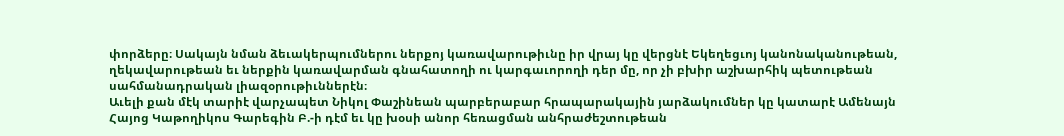փորձերը։ Սակայն նման ձեւակերպումներու ներքոյ կառավարութիւնը իր վրայ կը վերցնէ Եկեղեցւոյ կանոնականութեան, ղեկավարութեան եւ ներքին կառավարման գնահատողի ու կարգաւորողի դեր մը, որ չի բխիր աշխարհիկ պետութեան սահմանադրական լիազօրութիւններէն։
Աւելի քան մէկ տարիէ վարչապետ Նիկոլ Փաշինեան պարբերաբար հրապարակային յարձակումներ կը կատարէ Ամենայն Հայոց Կաթողիկոս Գարեգին Բ.-ի դէմ եւ կը խօսի անոր հեռացման անհրաժեշտութեան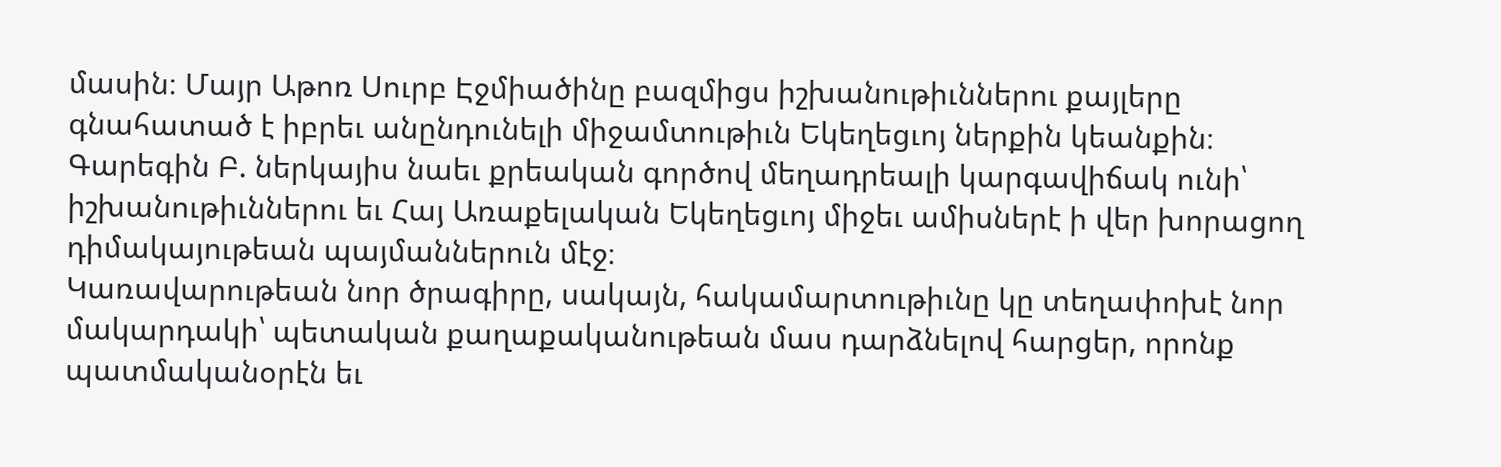մասին։ Մայր Աթոռ Սուրբ Էջմիածինը բազմիցս իշխանութիւններու քայլերը գնահատած է իբրեւ անընդունելի միջամտութիւն Եկեղեցւոյ ներքին կեանքին։
Գարեգին Բ. ներկայիս նաեւ քրեական գործով մեղադրեալի կարգավիճակ ունի՝ իշխանութիւններու եւ Հայ Առաքելական Եկեղեցւոյ միջեւ ամիսներէ ի վեր խորացող դիմակայութեան պայմաններուն մէջ։
Կառավարութեան նոր ծրագիրը, սակայն, հակամարտութիւնը կը տեղափոխէ նոր մակարդակի՝ պետական քաղաքականութեան մաս դարձնելով հարցեր, որոնք պատմականօրէն եւ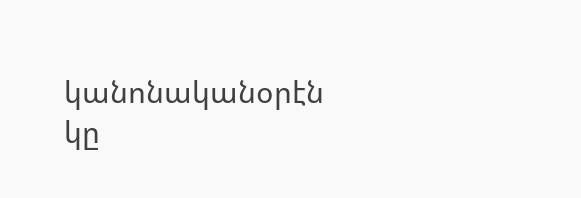կանոնականօրէն կը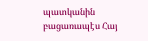պատկանին բացառապէս Հայ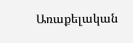Առաքելական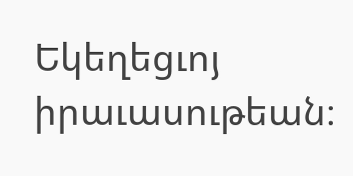Եկեղեցւոյ իրաւասութեան։